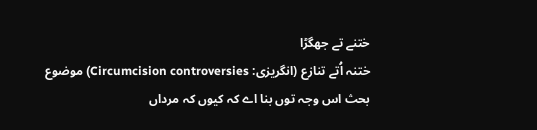ختنے تے جھگڑا
ختنہ اُتے تنازع (انگریزی: Circumcision controversies) موضوع بحث اس وجہ توں بنا اے کہ کیوں کہ مرداں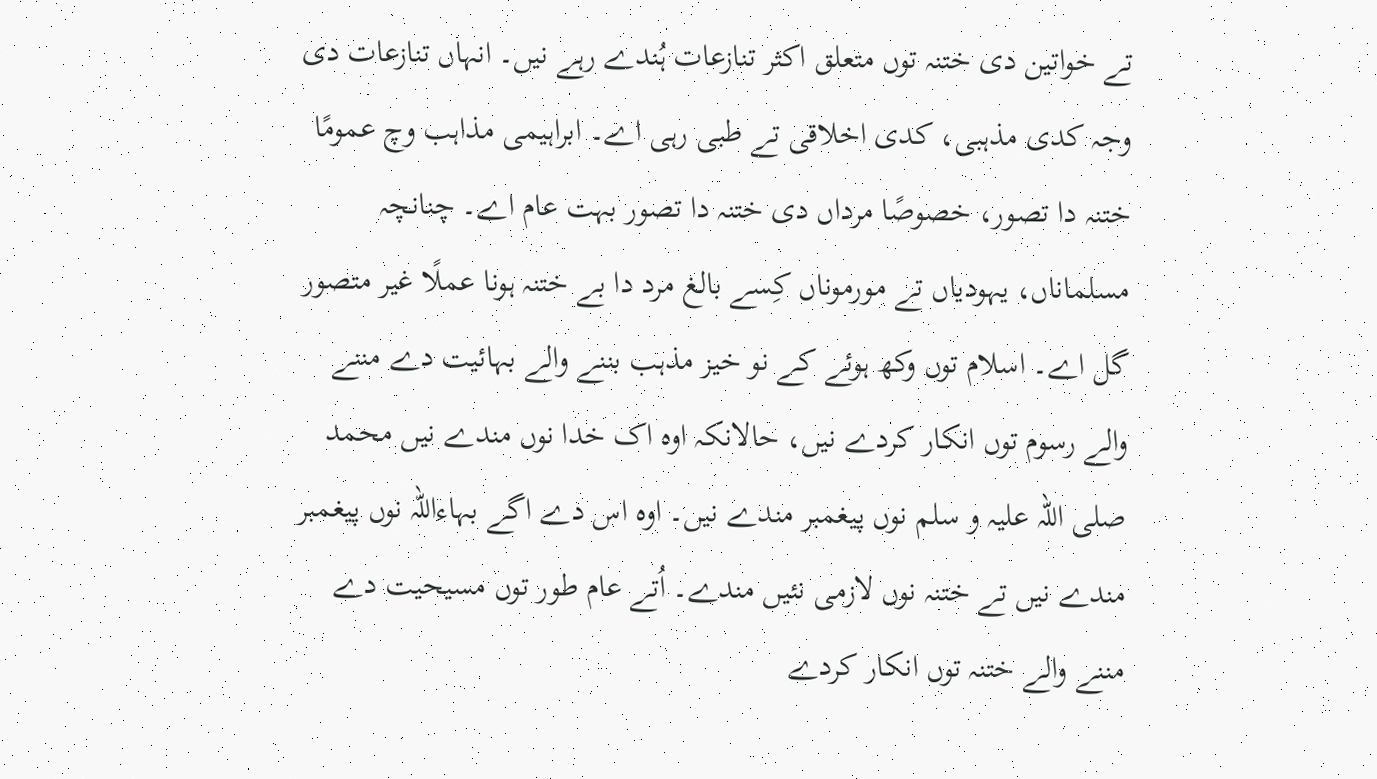تے خواتین دی ختنہ توں متعلق اکثر تنازعات ہُندے رہے نيں۔ انہاں تنازعات دی وجہ کدی مذہبی، کدی اخلاقی تے طبی رہی اے۔ ابراہیمی مذاہب وچ عمومًا ختنہ دا تصور، خصوصًا مرداں دی ختنہ دا تصور بہت عام اے۔ چنانچہ مسلماناں، یہودیاں تے مورموناں کِسے بالغ مرد دا بے ختنہ ہونا عملًا غیر متصور گل اے۔ اسلام توں وکھ ہوئے کے نو خیز مذہب بننے والے بہائیت دے مننے والے رسوم توں انکار کردے نيں، حالانکہ اوہ اک خدا نوں مندے نيں محمد صلی اللہ علیہ و سلم نوں پیغمبر مندے نيں۔ اوہ اس دے اگے بہاءاللہ نوں پیغمبر مندے نيں تے ختنہ نوں لازمی نئيں مندے۔ اُتے عام طور توں مسیحیت دے مننے والے ختنہ توں انکار کردے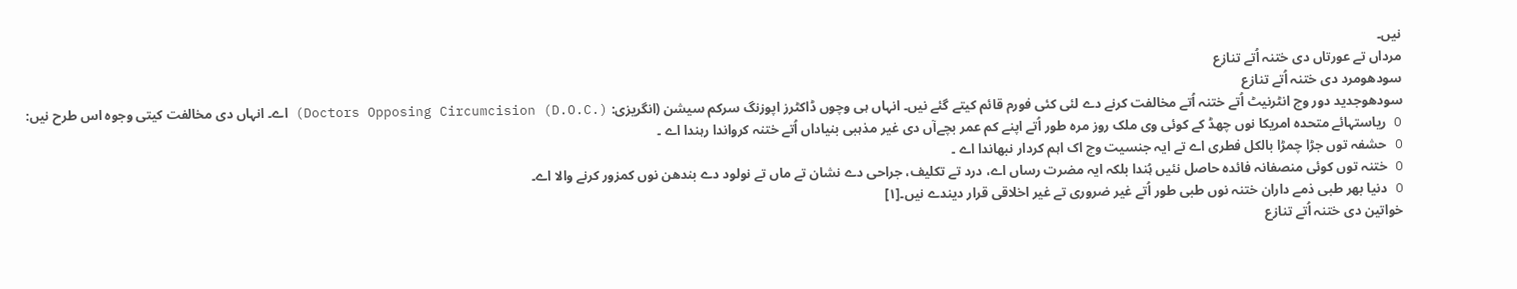نيں۔
مرداں تے عورتاں دی ختنہ اُتے تنازع
سودھومرد دی ختنہ اُتے تنازع
سودھوجدید دور وچ انٹرنیٹ اُتے ختنہ اُتے مخالفت کرنے دے لئی کئی فورم قائم کیتے گئے نيں۔ انہاں ہی وچوں ڈاکٹرز اپوزنگ سرکم سیشن (انگریزی: Doctors Opposing Circumcision (D.O.C.)) اے۔ انہاں دی مخالفت کيتی وجوہ اس طرح نيں:
O ریاستہائے متحدہ امریکا نوں چھڈ کے کوئی وی ملک روز مرہ طور اُتے اپنے کم عمر بچےآں دی غیر مذہبی بنیاداں اُتے ختنہ کرواندا رہندا اے ۔
O حشفہ توں جڑا چمڑا بالکل فطری اے تے ایہ جنسیت وچ اک اہم کردار نبھاندا اے ۔
O ختنہ توں کوئی منصفانہ فائدہ حاصل نئيں ہُندا بلکہ ایہ مضرت رساں اے، درد تے تکلیف، جراحی دے نشان تے ماں تے نولود دے بندھن نوں کمزور کرنے والا اے۔
O دنیا بھر طبی ذمے داران ختنہ نوں طبی طور اُتے غیر ضروری تے غیر اخلاقی قرار دیندے نيں۔[۱]
خواتین دی ختنہ اُتے تنازع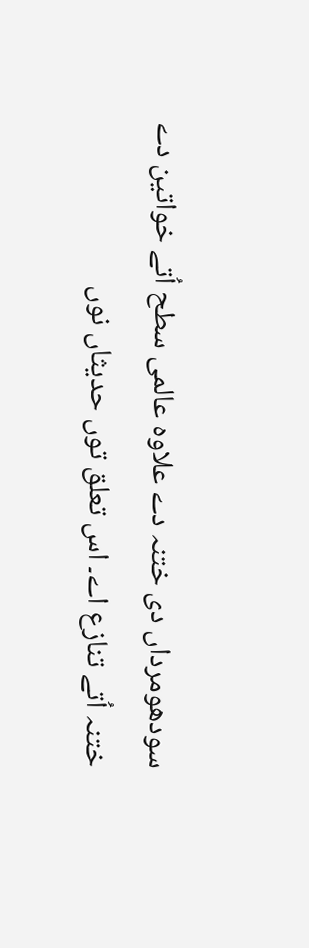سودھومرداں دی ختنہ دے علاوہ عالمی سطح اُتے خواتین دے ختنہ اُتے تنازع اے۔ اس تعلق توں حدیثاں نوں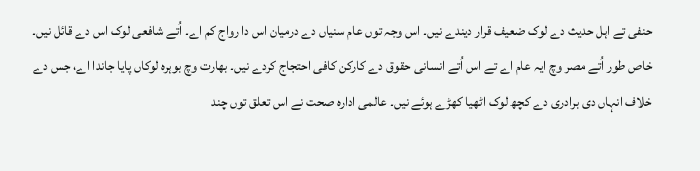حنفی تے اہل حدیث دے لوک ضعیف قرار دیندے نيں۔ اس وجہ توں عام سنیاں دے درمیان اس دا رواج کم اے۔ اُتے شافعی لوک اس دے قائل نيں۔ خاص طور اُتے مصر وچ ایہ عام اے تے اس اُتے انسانی حقوق دے کارکن کافی احتجاج کردے نيں۔ بھارت وچ بوہرہ لوکاں پایا جاندا اے، جس دے خلاف انہاں دی برادری دے کچھ لوک اٹھیا کھڑے ہوئے نيں۔ عالمی ادارہ صحت نے اس تعلق توں چند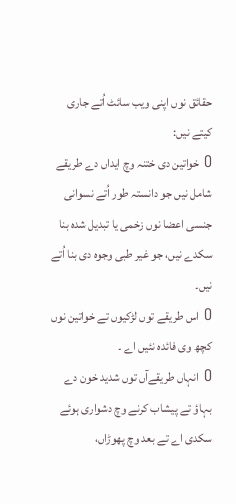حقائق نوں اپنی ویب سائٹ اُتے جاری کیتے نيں:
O خواتین دی ختنہ وچ ایداں دے طریقے شامل نيں جو دانستہ طور اُتے نسوانی جنسی اعضا نوں زخمی یا تبدیل شدہ بنا سکدے نيں، جو غیر طبی وجوہ دی بنا اُتے نيں۔
O اس طریقے توں لڑکیوں تے خواتین نوں کچھ وی فائدہ نئيں اے ۔
O انہاں طریقےآں توں شدید خون دے بہاؤ تے پیشاب کرنے وچ دشواری ہوئے سکدی اے تے بعد وچ پھوڑاں،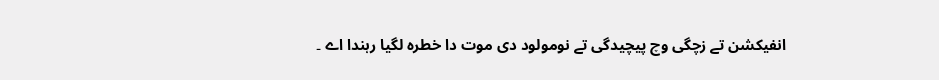انفیکشن تے زچگی وچ پیچیدگی تے نومولود دی موت دا خطرہ لگیا رہندا اے ۔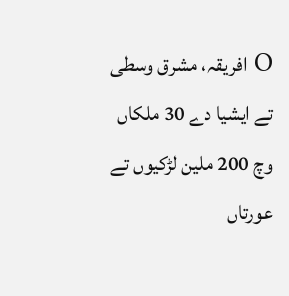O افریقہ، مشرق وسطی تے ایشیا دے 30 ملکاں وچ 200 ملین لڑکیوں تے عورتاں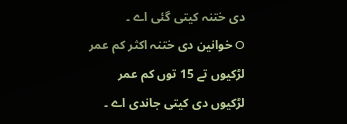دی ختنہ کيتی گئی اے ۔
O خوانین دی ختنہ اکثر کم عمر لڑکیوں تے 15 توں کم عمر لڑکیوں دی کيتی جاندی اے ۔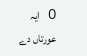O ایہ عورتاں دے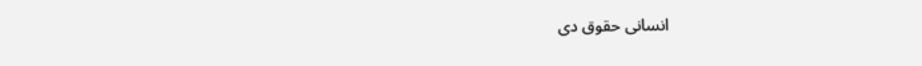انسانی حقوق دی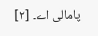پامالی اے۔ [۲]